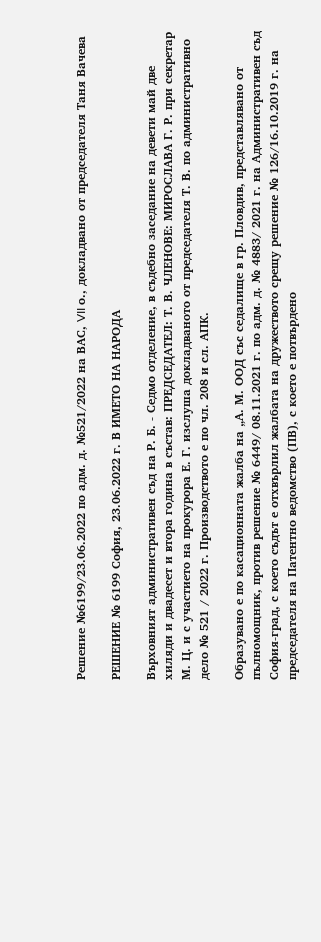Решение №6199/23.06.2022 по адм. д. №521/2022 на ВАС, VII о., докладвано от председателя Таня Вачева

РЕШЕНИЕ № 6199 София, 23.06.2022 г. В ИМЕТО НА НАРОДА

Върховният административен съд на Р. Б. - Седмо отделение, в съдебно заседание на девети май две хиляди и двадесет и втора година в състав: ПРЕДСЕДАТЕЛ: Т. В. ЧЛЕНОВЕ: МИРОСЛАВА Г. Р. при секретар М. Ц. и с участието на прокурора Е. Г. изслуша докладваното от председателя Т. В. по административно дело № 521 / 2022 г. Производството е по чл. 208 и сл. АПК.

Образувано е по касационната жалба на „А. М. ООД със седалище в гр. Пловдив, представлявано от пълномощник, против решение № 6449/ 08.11.2021 г. по адм. д. № 4883/ 2021 г. на Административен съд София-град, с което съдът е отхвърлил жалбата на дружеството срещу решение № 126/16.10.2019 г. на председателя на Патентно ведомство (ПВ), с което е потвърдено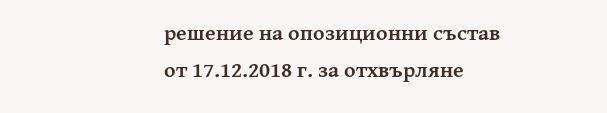решение на опозиционни състав от 17.12.2018 г. за отхвърляне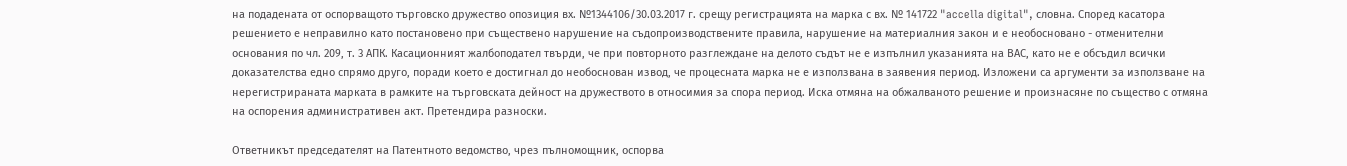на подадената от оспорващото търговско дружество опозиция вх. №1344106/30.03.2017 г. срещу регистрацията на марка с вх. № 141722 "accella digital", словна. Според касатора решението е неправилно като постановено при съществено нарушение на съдопроизводствените правила, нарушение на материалния закон и е необосновано - отменителни основания по чл. 209, т. 3 АПК. Касационният жалбоподател твърди, че при повторното разглеждане на делото съдът не е изпълнил указанията на ВАС, като не е обсъдил всички доказателства едно спрямо друго, поради което е достигнал до необоснован извод, че процесната марка не е използвана в заявения период. Изложени са аргументи за използване на нерегистрираната марката в рамките на търговската дейност на дружеството в относимия за спора период. Иска отмяна на обжалваното решение и произнасяне по същество с отмяна на оспорения административен акт. Претендира разноски.

Ответникът председателят на Патентното ведомство, чрез пълномощник, оспорва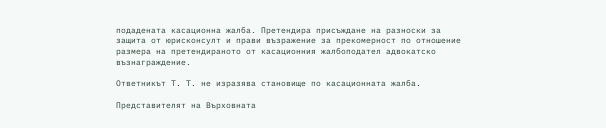подадената касационна жалба. Претендира присъждане на разноски за защита от юрисконсулт и прави възражение за прекомерност по отношение размера на претендираното от касационния жалбоподател адвокатско възнаграждение.

Ответникът Т. Т. не изразява становище по касационната жалба.

Представителят на Върховната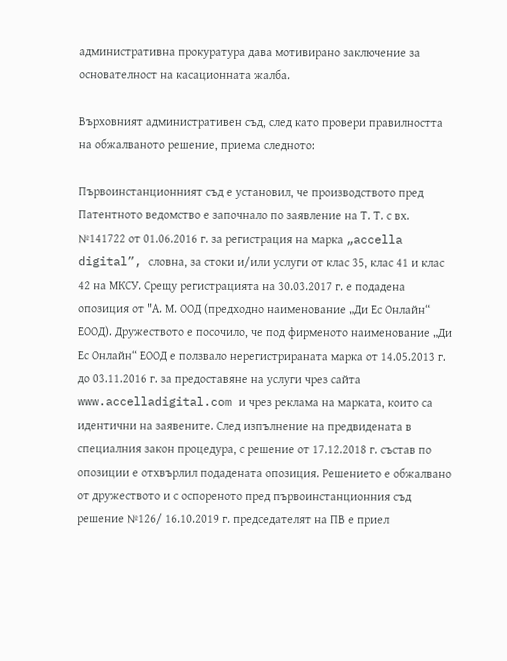административна прокуратура дава мотивирано заключение за основателност на касационната жалба.

Върховният административен съд, след като провери правилността на обжалваното решение, приема следното:

Първоинстанционният съд е установил, че производството пред Патентното ведомство е започнало по заявление на Т. Т. с вх. №141722 от 01.06.2016 г. за регистрация на марка „accella digital”, словна, за стоки и/или услуги от клас 35, клас 41 и клас 42 на МКСУ. Срещу регистрацията на 30.03.2017 г. е подадена опозиция от "А. М. ООД (предходно наименование „Ди Ес Онлайн“ ЕООД). Дружеството е посочило, че под фирменото наименование „Ди Ес Онлайн“ ЕООД е ползвало нерегистрираната марка от 14.05.2013 г. до 03.11.2016 г. за предоставяне на услуги чрез сайта www.accelladigital.com и чрез реклама на марката, които са идентични на заявените. След изпълнение на предвидената в специалния закон процедура, с решение от 17.12.2018 г. състав по опозиции е отхвърлил подадената опозиция. Решението е обжалвано от дружеството и с оспореното пред първоинстанционния съд решение №126/ 16.10.2019 г. председателят на ПВ е приел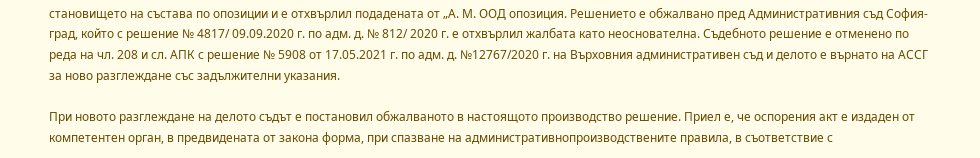становището на състава по опозиции и е отхвърлил подадената от „А. М. ООД опозиция. Решението е обжалвано пред Административния съд София-град, който с решение № 4817/ 09.09.2020 г. по адм. д. № 812/ 2020 г. е отхвърлил жалбата като неоснователна. Съдебното решение е отменено по реда на чл. 208 и сл. АПК с решение № 5908 от 17.05.2021 г. по адм. д. №12767/2020 г. на Върховния административен съд и делото е върнато на АССГ за ново разглеждане със задължителни указания.

При новото разглеждане на делото съдът е постановил обжалваното в настоящото производство решение. Приел е, че оспорения акт е издаден от компетентен орган, в предвидената от закона форма, при спазване на административнопроизводствените правила, в съответствие с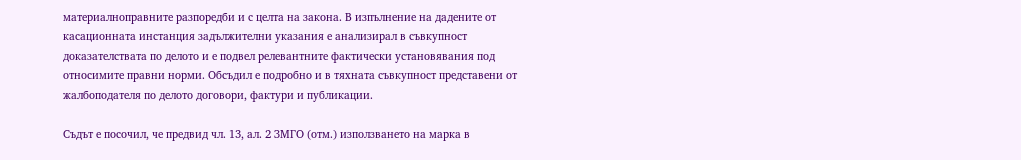материалноправните разпоредби и с целта на закона. В изпълнение на дадените от касационната инстанция задължителни указания е анализирал в съвкупност доказателствата по делото и е подвел релевантните фактически установявания под относимите правни норми. Обсъдил е подробно и в тяхната съвкупност представени от жалбоподателя по делото договори, фактури и публикации.

Съдът е посочил, че предвид чл. 13, ал. 2 ЗМГО (отм.) използването на марка в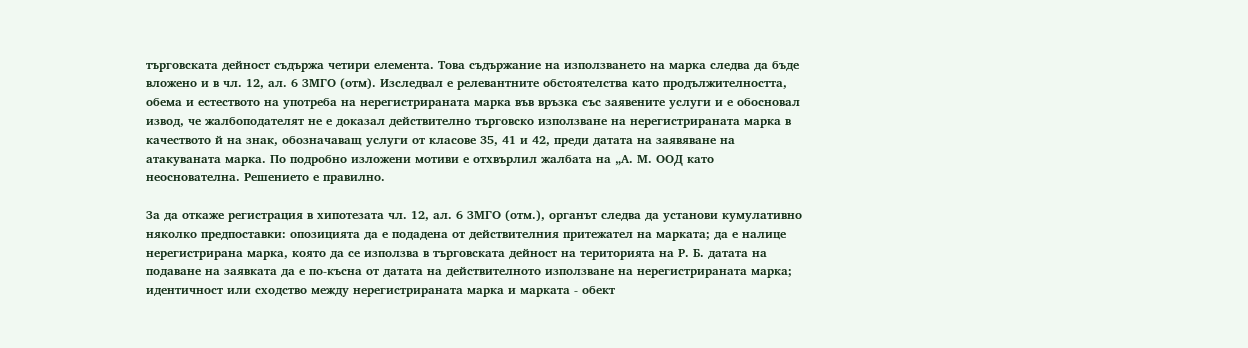търговската дейност съдържа четири елемента. Това съдържание на използването на марка следва да бъде вложено и в чл. 12, ал. 6 ЗМГО (отм). Изследвал е релевантните обстоятелства като продължителността, обема и естеството на употреба на нерегистрираната марка във връзка със заявените услуги и е обосновал извод, че жалбоподателят не е доказал действително търговско използване на нерегистрираната марка в качеството й на знак, обозначаващ услуги от класове 35, 41 и 42, преди датата на заявяване на атакуваната марка. По подробно изложени мотиви е отхвърлил жалбата на „А. М. ООД като неоснователна. Решението е правилно.

За да откаже регистрация в хипотезата чл. 12, ал. 6 ЗМГО (отм.), органът следва да установи кумулативно няколко предпоставки: опозицията да е подадена от действителния притежател на марката; да е налице нерегистрирана марка, която да се използва в търговската дейност на територията на Р. Б. датата на подаване на заявката да е по-късна от датата на действителното използване на нерегистрираната марка; идентичност или сходство между нерегистрираната марка и марката - обект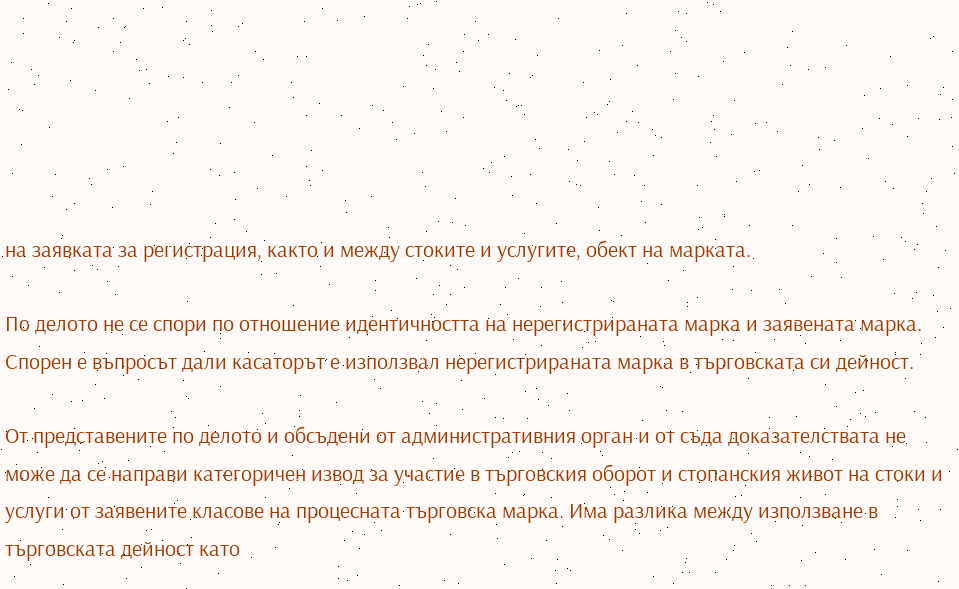на заявката за регистрация, както и между стоките и услугите, обект на марката.

По делото не се спори по отношение идентичността на нерегистрираната марка и заявената марка. Спорен е въпросът дали касаторът е използвал нерегистрираната марка в търговската си дейност.

От представените по делото и обсъдени от административния орган и от съда доказателствата не може да се направи категоричен извод за участие в търговския оборот и стопанския живот на стоки и услуги от заявените класове на процесната търговска марка. Има разлика между използване в търговската дейност като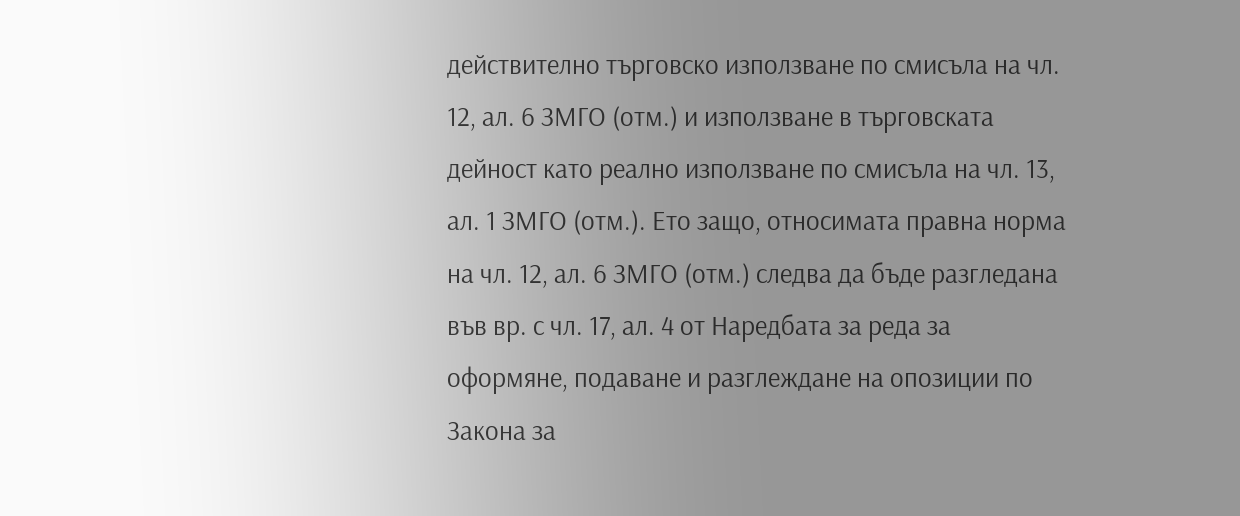действително търговско използване по смисъла на чл. 12, ал. 6 ЗМГО (отм.) и използване в търговската дейност като реално използване по смисъла на чл. 13, ал. 1 ЗМГО (отм.). Ето защо, относимата правна норма на чл. 12, ал. 6 ЗМГО (отм.) следва да бъде разгледана във вр. с чл. 17, ал. 4 от Наредбата за реда за оформяне, подаване и разглеждане на опозиции по Закона за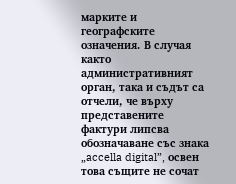марките и географските означения. В случая както административният орган, така и съдът са отчели, че върху представените фактури липсва обозначаване със знака „accella digital”, освен това същите не сочат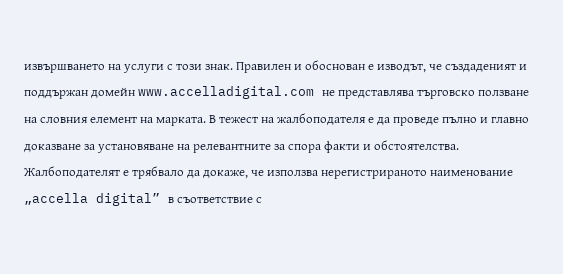извършването на услуги с този знак. Правилен и обоснован е изводът, че създаденият и поддържан домейн www.accelladigital.com не представлява търговско ползване на словния елемент на марката. В тежест на жалбоподателя е да проведе пълно и главно доказване за установяване на релевантните за спора факти и обстоятелства. Жалбоподателят е трябвало да докаже, че използва нерегистрираното наименование „accella digital” в съответствие с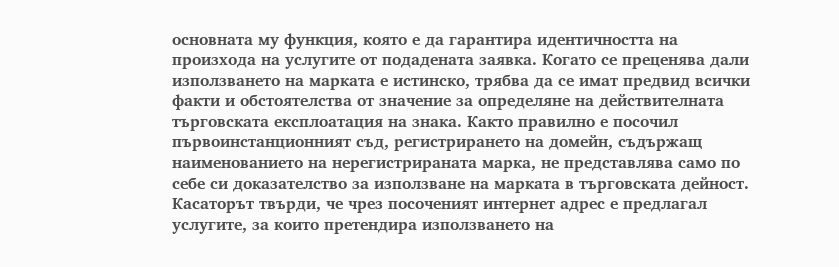основната му функция, която е да гарантира идентичността на произхода на услугите от подадената заявка. Когато се преценява дали използването на марката е истинско, трябва да се имат предвид всички факти и обстоятелства от значение за определяне на действителната търговската експлоатация на знака. Както правилно е посочил първоинстанционният съд, регистрирането на домейн, съдържащ наименованието на нерегистрираната марка, не представлява само по себе си доказателство за използване на марката в търговската дейност. Касаторът твърди, че чрез посоченият интернет адрес е предлагал услугите, за които претендира използването на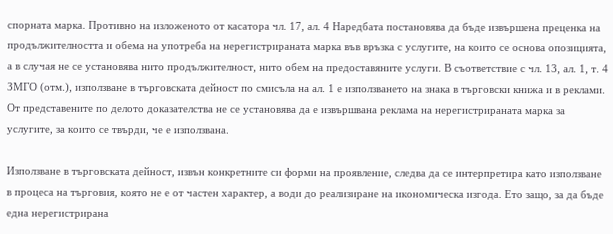спорната марка. Противно на изложеното от касатора чл. 17, ал. 4 Наредбата постановява да бъде извършена преценка на продължителността и обема на употреба на нерегистрираната марка във връзка с услугите, на които се основа опозицията, а в случая не се установява нито продължителност, нито обем на предоставяните услуги. В съответствие с чл. 13, ал. 1, т. 4 ЗМГО (отм.), използване в търговската дейност по смисъла на ал. 1 е използването на знака в търговски книжа и в реклами. От представените по делото доказателства не се установява да е извършвана реклама на нерегистрираната марка за услугите, за които се твърди, че е използвана.

Използване в търговската дейност, извън конкретните си форми на проявление, следва да се интерпретира като използване в процеса на търговия, която не е от частен характер, а води до реализиране на икономическа изгода. Ето защо, за да бъде една нерегистрирана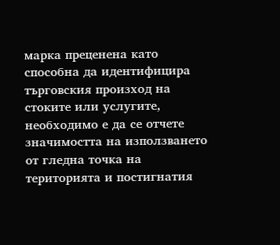марка преценена като способна да идентифицира търговския произход на стоките или услугите, необходимо е да се отчете значимостта на използването от гледна точка на територията и постигнатия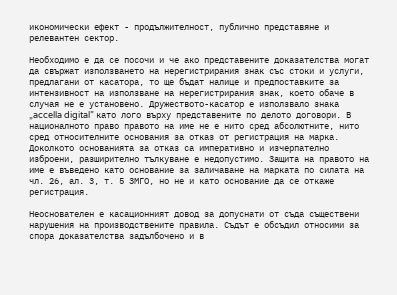икономически ефект - продължителност, публично представяне и релевантен сектор.

Необходимо е да се посочи и че ако представените доказателства могат да свържат използването на нерегистрирания знак със стоки и услуги, предлагани от касатора, то ще бъдат налице и предпоставките за интензивност на използване на нерегистрирания знак, което обаче в случая не е установено. Дружеството-касатор е използвало знака „accella digital” като лого върху представените по делото договори. В националното право правото на име не е нито сред абсолютните, нито сред относителните основания за отказ от регистрация на марка. Доколкото основанията за отказ са императивно и изчерпателно изброени, разширително тълкуване е недопустимо. Защита на правото на име е въведено като основание за заличаване на марката по силата на чл. 26, ал. 3, т. 5 ЗМГО, но не и като основание да се откаже регистрация.

Неоснователен е касационният довод за допуснати от съда съществени нарушения на производствените правила. Съдът е обсъдил относими за спора доказателства задълбочено и в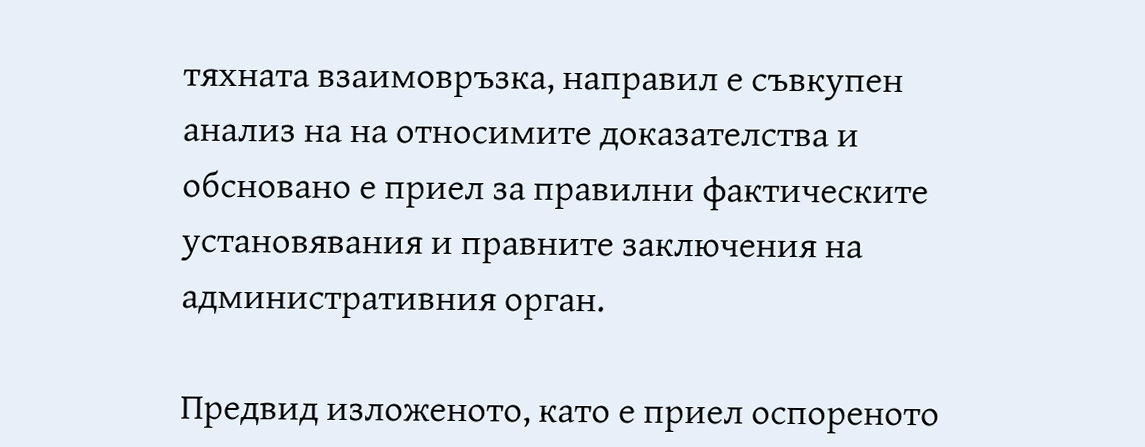тяхната взаимовръзка, направил е съвкупен анализ на на относимите доказателства и обсновано е приел за правилни фактическите установявания и правните заключения на административния орган.

Предвид изложеното, като е приел оспореното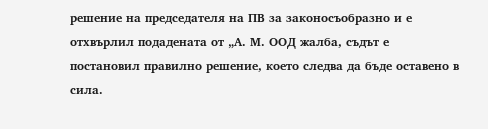решение на председателя на ПВ за законосъобразно и е отхвърлил подадената от „А. М. ООД жалба, съдът е постановил правилно решение, което следва да бъде оставено в сила.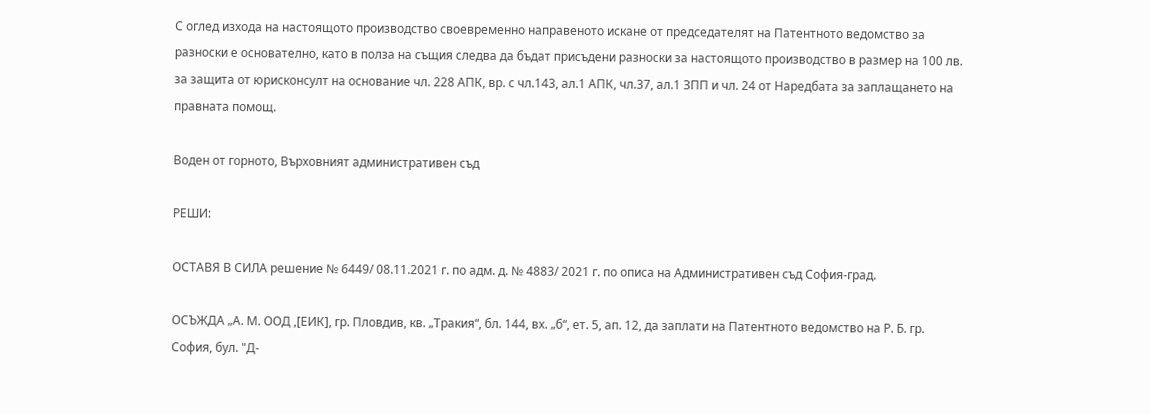С оглед изхода на настоящото производство своевременно направеното искане от председателят на Патентното ведомство за разноски е основателно, като в полза на същия следва да бъдат присъдени разноски за настоящото производство в размер на 100 лв. за защита от юрисконсулт на основание чл. 228 АПК, вр. с чл.143, ал.1 АПК, чл.37, ал.1 ЗПП и чл. 24 от Наредбата за заплащането на правната помощ.

Воден от горното, Върховният административен съд

РЕШИ:

ОСТАВЯ В СИЛА решение № 6449/ 08.11.2021 г. по адм. д. № 4883/ 2021 г. по описа на Административен съд София-град.

ОСЪЖДА „А. М. ООД ,[ЕИК], гр. Пловдив, кв. „Тракия“, бл. 144, вх. „б“, ет. 5, ап. 12, да заплати на Патентното ведомство на Р. Б. гр. София, бул. "Д-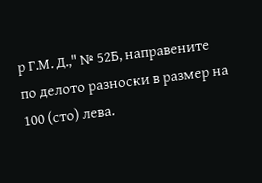р Г.М. Д.," № 52Б, направените по делото разноски в размер на 100 (сто) лева.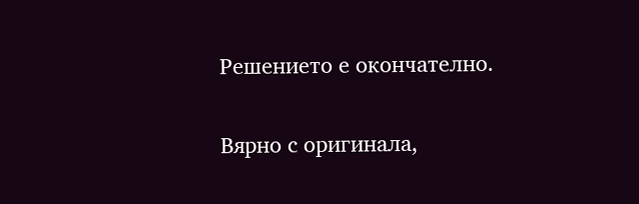Решението е окончателно.

Вярно с оригинала,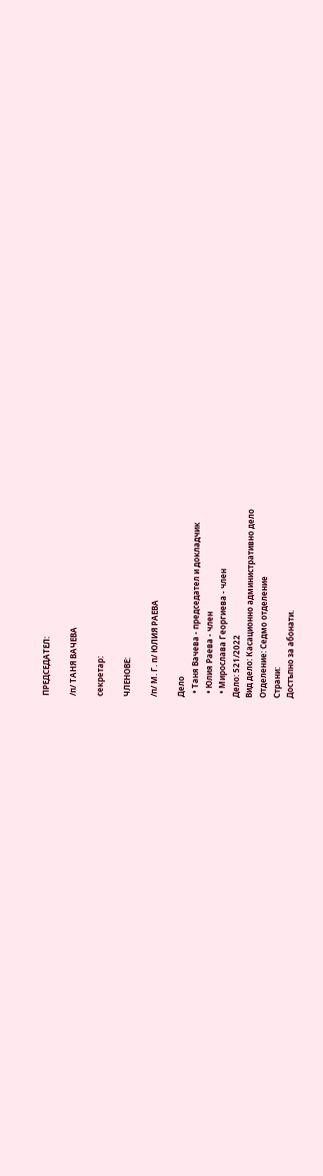ПРЕДСЕДАТЕЛ:

/п/ ТАНЯ ВАЧЕВА

секретар:

ЧЛЕНОВЕ:

/п/ М. Г. п/ ЮЛИЯ РАЕВА

Дело
  • Таня Вачева - председател и докладчик
  • Юлия Раева - член
  • Мирослава Георгиева - член
Дело: 521/2022
Вид дело: Касационно административно дело
Отделение: Седмо отделение
Страни:
Достъпно за абонати.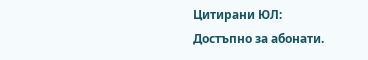Цитирани ЮЛ:
Достъпно за абонати.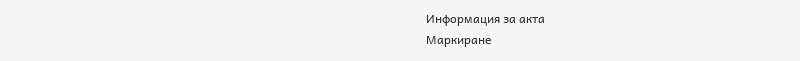Информация за акта
Маркиране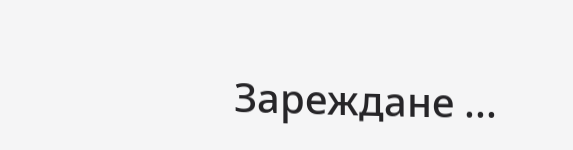Зареждане ...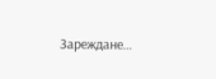Зареждане...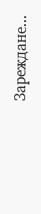Зареждане...